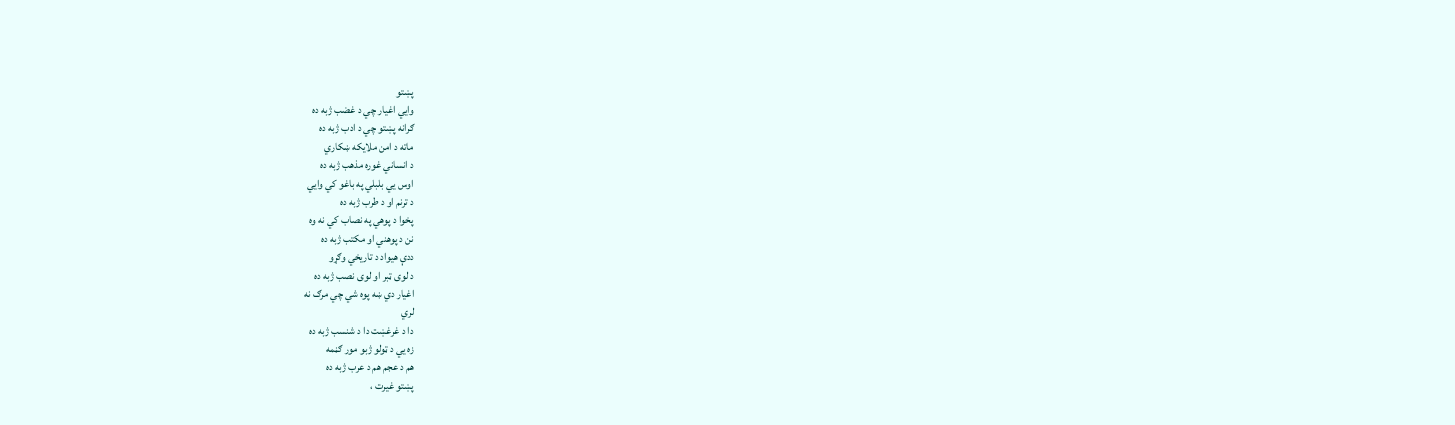پښتو
وايي اغيار چي د غضب ژبه ده
ګرانه پښتو چي د ادب ژبه ده
ماته د امن ملايکه ښکاري
د انساني غوره مذهب ژبه ده
اوس يي بلبلي په باغو کي وايي
د ترنم او د طرب ژبه ده
پخوا د پوهي په نصاب کي نه وه
نن د پوهني او مکتب ژبه ده
ددې هيواد د تاريخي وګړو
د لوی ټبر او لوی نصب ژبه ده
اغيار دي ښه پوه شي چي مرګ نه
لري
دا د غرغښت دا د شنسب ژبه ده
زه يي د ټولو ژبو مور ګڼمه
هم د عجم هم د عرب ژبه ده
پښتو غيرت ،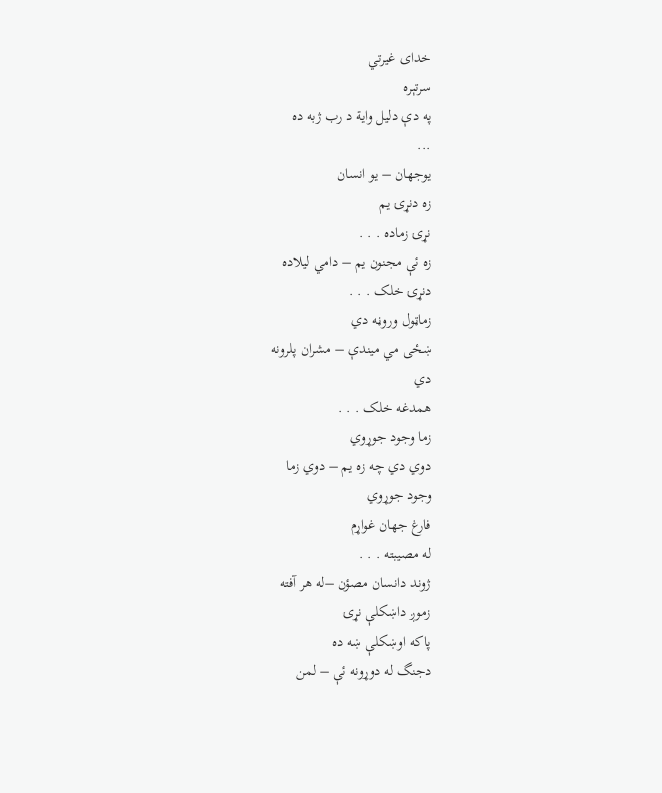خدای غيرتي
سرتېره
په دې دليل واية د رب ژبه ده
...
يوجهان – يو انسان
زه دنړۍ يم
نړۍ زماده . . .
زه ئې مجنون يم – دامي ليلاده
دنړۍ خلک . . .
زماټول وروڼه دي
ښځی مي ميندې – مشران پلرونه
دي
همدغه خلک . . .
زما وجود جوړوي
دوي دي چه زه يم – دوي زما
وجود جوړوي
فارغ جهان غواړم
له مصيبته . . .
ژوند دانسان مصؤن –له هر آفته
زموږ داښکلې نړۍ
پاکه اوښکلې ښه ده
دجنگ له دوړونه ئې – لمن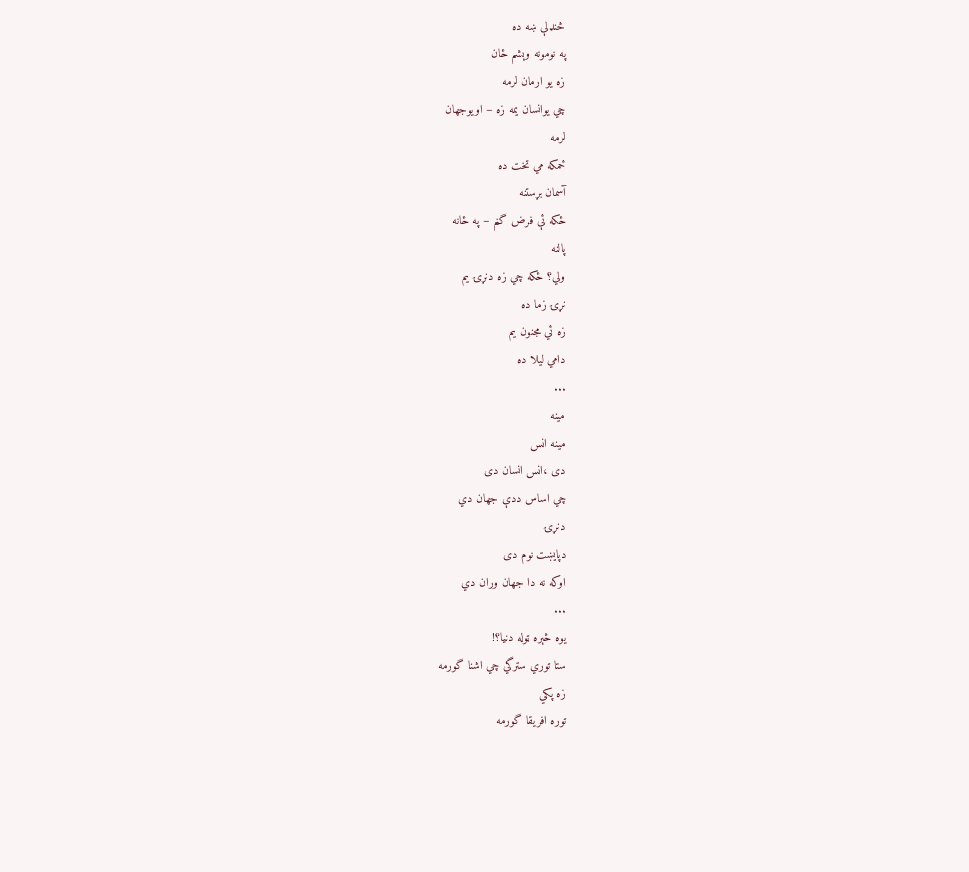څنډلې ښه ده
په نومونه وېشم ځان
زه يو ارمان لرمه
چي يوانسان يمه زه – اويوجهان
لرمه
ځمکه مي تخت ده
آسمان بړستنه
ځکه ئې فرض گڼم – په ځانه
پالنه
ولي؟ ځکه چي زه دنړۍ يم
نړۍ زما ده
زه ئي مجنون يم
دامي ليلا ده
...
مينه
مينه انس
دی ،انس انسان دی
چي اساس ددې جهان دي
دنړۍ
دپايښت نوم دی
اوکه نه دا جهان وران دي
...
يوه څېره ټوله دنيا؟!
ستا توري سترگي چي اشنا گورمه
زه پکي
توره افريقا گورمه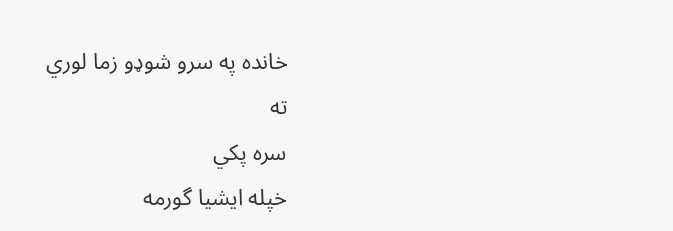خانده په سرو شوډو زما لوري
ته
سره پکي
خپله ايشيا گورمه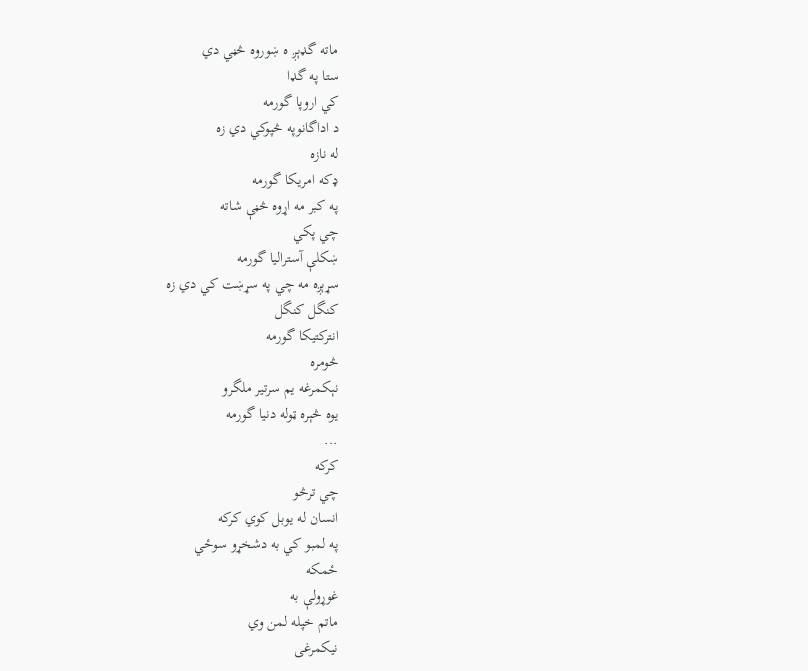ماته گډېږ ه ښوروه څڼي دي
ستا په گډا
کي اروپا گورمه
د اداگانوپه څپوکي دي زه
له نازه
ډکه امريکا گورمه
په کبر مه اړوه څڼې شاته
چي پکي
ښکلې آستراليا گورمه
سړېږه مه چي په سړښت کي دي زه
کنگل کنگل
انترکتيکا گورمه
څومره
نېکمرغه يم سرتير ملگرو
يوه څېره ټوله دنيا گورمه
...
کرکه
چي ترڅو
انسان له يوبل کوي کرکه
په لمبو کي به دشخړو سوځي
ځمکه
غوړولې به
ماتم خپله لمن وي
نيکمرغی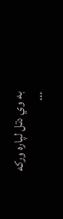به وي دتل لپاره ورکه
...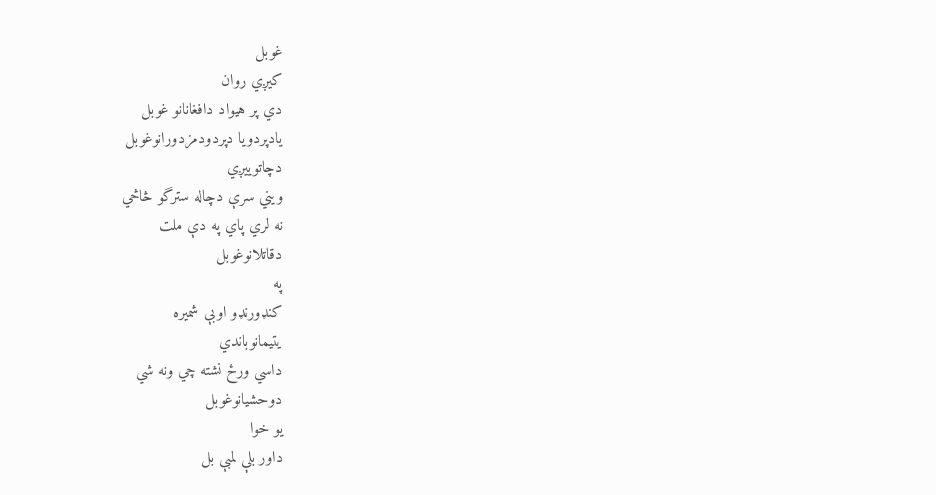غوبل
کيږي روان
دي پر هيواد دافغانانو غوبل
يادپردويا دپردودمزدورانوغوبل
دچاتوييږي
ويني سرې دچاله سترگو څاڅي
نه لري پاي په دې ملت
دقاتلانوغوبل
په
کنډورنډو اوبې شميره
يتيمانوباندي
داسي ورځ نشته چي ونه شي
دوحشيانوغوبل
يو خوا
داور بلې لمبې بل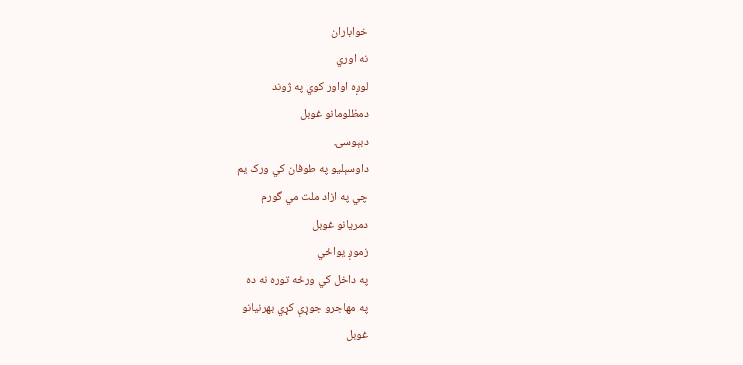خواباران
نه اوري
لوږه اواور کوي په ژوند
دمظلومانو غوبل
دبېوسۍ
داوسېليو په طوفان کي ورک يم
چي په ازاد ملت مي گورم
دمريانو غوبل
زموږ يواځي
په داخل کي ورځه توره نه ده
په مهاجرو جوړې کړي بهرنيانو
غوبل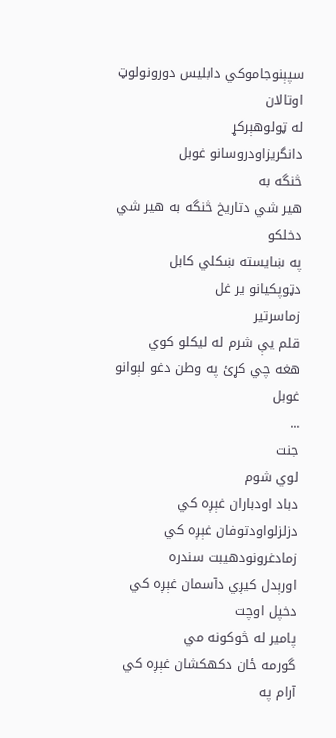سپېنوجاموکي دابليس دورونولوټ
اوتالان
له ټولوهېرکړ
دانگريزاودروسانو غوبل
څنگه به
هير شي دتاريخ څنگه به هير شي
دخلکو
په ښايسته ښکلي کابل
دټوپکيانو ير غل
زماسرتير
قلم يې شرم له ليکلو کوي
هغه چي کړئ په وطن دغو لېوانو
غوبل
...
جنت
لوي شوم
دباد اودباران غېږه کي
دزلزلواودتوفان غېږه کي
زمادغرونودهيبت سندره
اورېدل کيږي دآسمان غېږه کي
دخپل اوچت
پامير له څوکونه مي
گورمه ځان دکهکشان غېږه کي
آرام په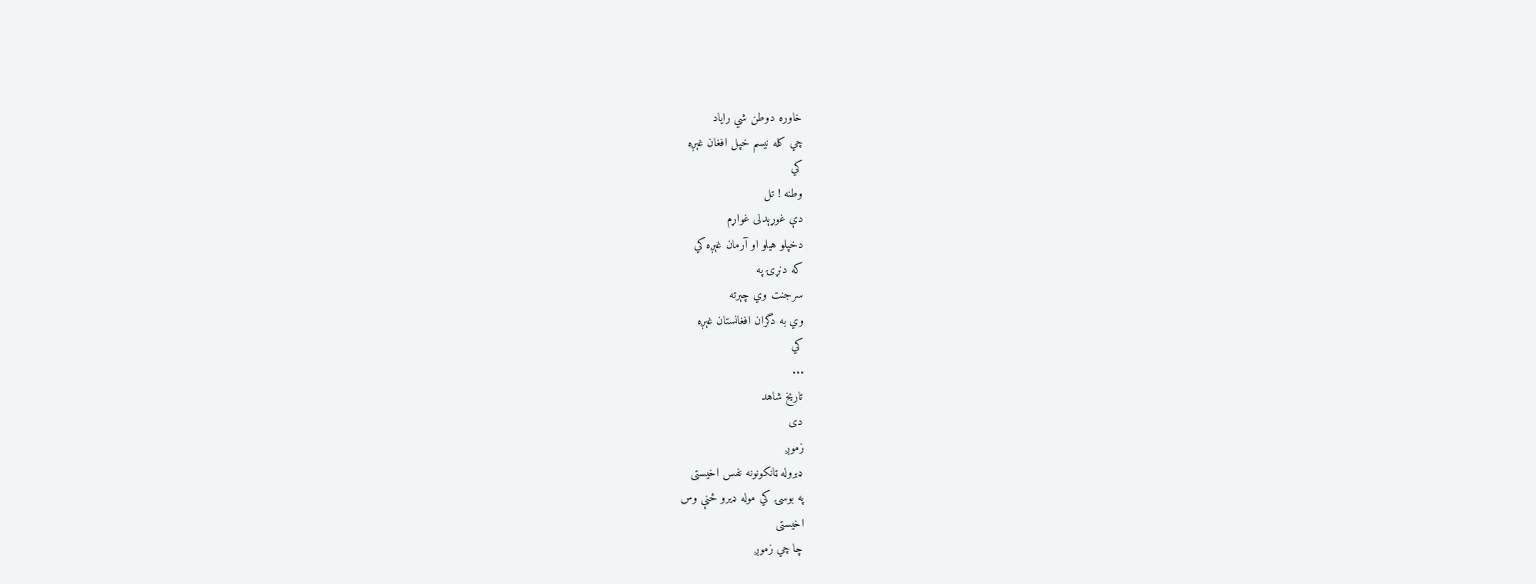خاوره دوطن شي راياد
چي کله نيسم خپل افغان غېږه
کي
وطنه ! تل
دې غوړېدلی غواړم
دخپلو هيلو او آرمان غېږه کي
که دنړۍ په
سرجنت وي چېرته
وي به دگران افغانستان غېږه
کي
...
تاريخ شاهد
دی
زموږ
ډبروله ټانکونونه نفس اخيستی
په بوسۍ کي موله ډيرو ځنې وس
اخيستی
چا چي زموږ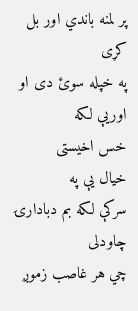پر لمنه باندي اور بل کړی
په خپله سوئ دی او اوريې لکه
خس اخيستی
خيال يې په
سرکې لکه بم دبادارۍ چاودلی
چي هر غاصب زموږ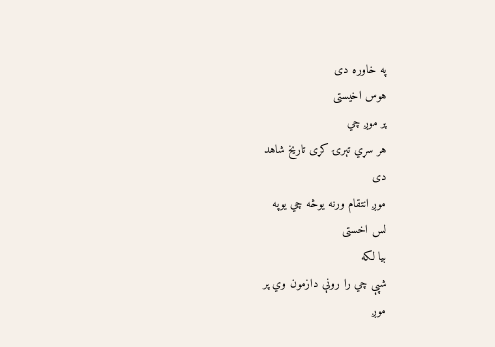په خاوره دی
هوس اخيستی
پر موږ چي
هر سړي تېرۍ کړی تاريخ شاهد
دی
موږ انتقام ورنه يوڅه چي يوپه
لس اخستی
بيا لکه
شپې چي را رونې دازمون وي پر
موږ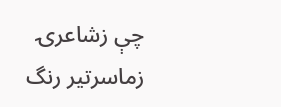چې زشاعرۍ زماسرتير رنگ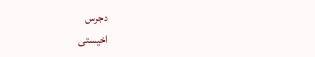دجرس
اخيستی